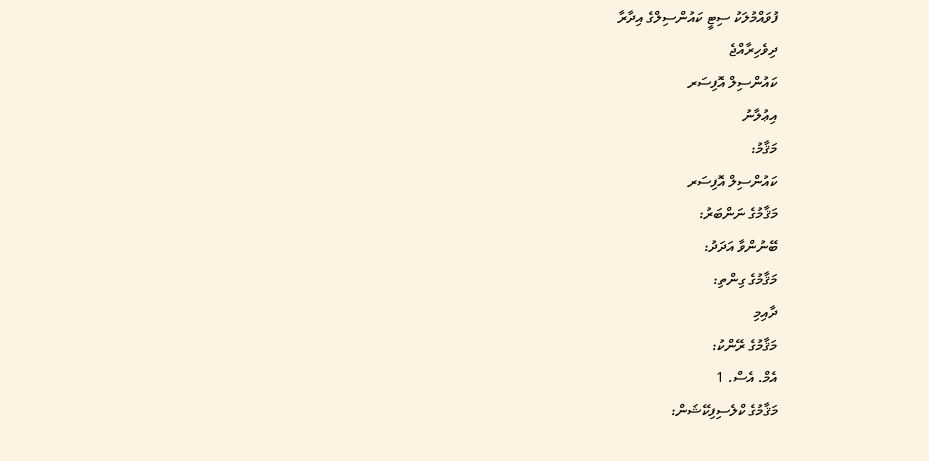ފުވައްމުލަކު ސިޓީ ކައުންސިލްގެ އިދާރާ
ދިވެހިރާއްޖެ
ކައުންސިލް އޮފިސަރ
އިޢުލާނު
މަޤާމު:
ކައުންސިލް އޮފިސަރ
މަޤާމުގެ ނަންބަރު:
ބޭނުންވާ އަދަދު:
މަޤާމުގެ ގިންތި:
ދާއިމި
މަޤާމުގެ ރޭންކު:
އެމް. އެސް. 1
މަޤާމުގެ ކްލެސިފިކޭޝަން: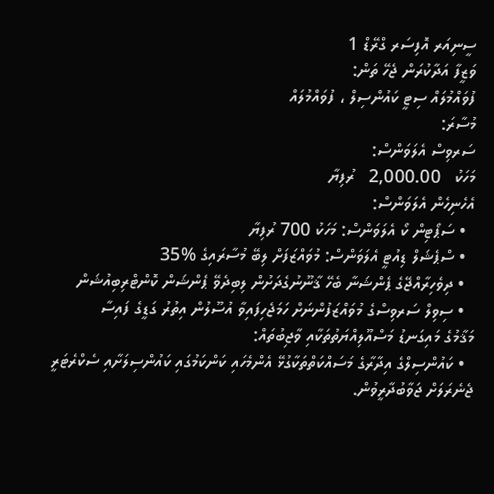ސީނިއަރ އޮފިސަރ ގްރޭޑް 1
ވަޒީފާ އަދާކުރަން ޖެހޭ ތަން:
ފުވައްމުލައް ސިޓީ ކައުންސިލް ، ފުވައްމުލައް
މުސާރަ:
ސަރވިސް އެލަވަންސް:
މަހަކު   2,000.00   ރުފިޔާ
އެހެނިހެން އެލަވަންސް:
  • ސަޕޯޓިން ކޯ އެލަވަންސް: މަހަކު 700 ރުފިޔާ
  • ސްޕެޝަލް ޑިއުޓީ އެލަވަންސް: މުވައްޒަފަށް ލިބޭ މުސާރައިގެ %35
  • ދިވެހިރާއްޖޭގެ ޕެންޝަނާ ބެހޭ ޤާނޫނުގެދަށުން ލިބިދެވޭ ޕެންޝަން ކޮންޓްރިބިއުޝަން
  • ސިވިލް ސަރވިސްގެ މުވައްޒަފުންނަށް ހަމަޖެހިފައިވާ އުސޫލުން އިތުރު ގަޑީގެ ފައިސާ
މަޤާމުގެ މައިގަނޑު މަސްއޫލިއްޔަތުތަކާއި ވާޖިބުތައް:
  • ކައުންސިލްގެ އިދާރާގެ މަސައްކަތްތަކާގުޅޭ އެންމެހައި ކަންކަމުގައި ކައުންސިލަށާއި ސެކްރެޓަރީ ޖެނެރަލަށް ޖަވާބުދާރީވުން.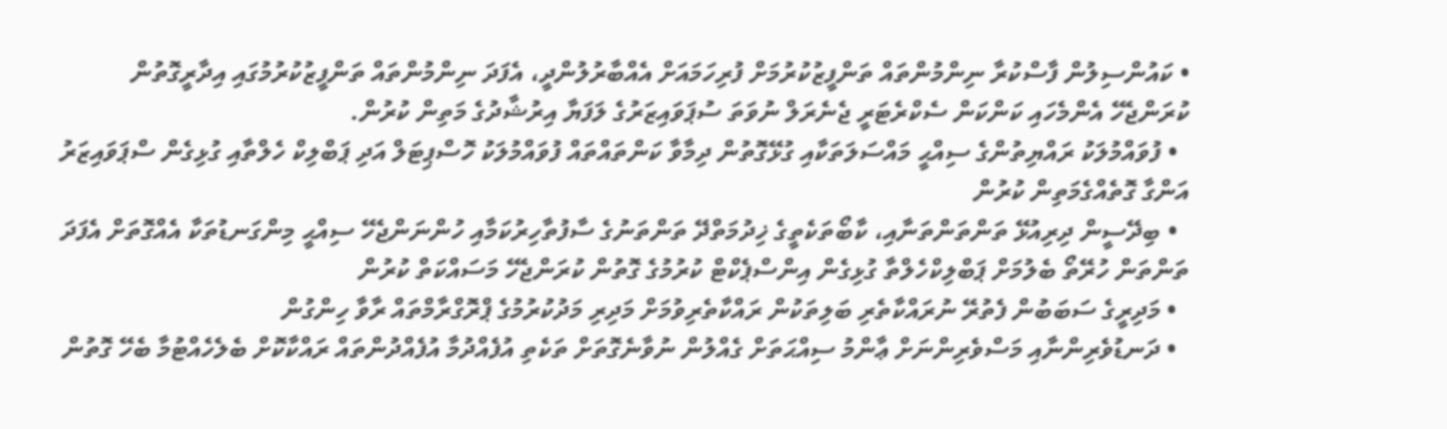• ކައުންސިލުން ފާސްކުރާ ނިންމުންތައް ތަންފީޒުކުރުމަށް ފުރިހަމައަށް އެއްބާރުލުންދީ، އެފަދަ ނިންމުންތައް ތަންފީޒުކުރުމުގައި އިދާރީގޮތުން ކުރަންޖެހޭ އެންމެހައި ކަންކަން ސެކްރެޓަރީ ޖެނެރަލް ނުވަތަ ސުޕަވައިޒަރުގެ ލަފަޔާ އިރުޝާދުގެ މަތިން ކުރުން.
  • ފުވައްމުލަކު ރައްޔިތުންގެ ސިއްޙީ މައްސަލަތަކާއި ގުޅޭގޮތުން ދިމާވާ ކަންތައްތައް ފުވައްމުލަކު ހޮސްޕިޓަލް އަދި ޕަބްލިކް ހެލްތާއި ގުޅިގެން ސްޕަވައިޒަރު އަންގާ ގޮތެއްގެމަތިން ކުރުން
  • ބިދޭސީން ދިރިއުޅޭ ތަންތަންތަނާއި، ކާބޯތަކެތީގެ ޚިދުމަތްދޭ ތަންތަނުގެ ސާފުތާހިރުކަމާއި ހުންނަންޖެހޭ ސިއްޙީ މިންގަނޑުތަކާ އެއްގޮތަށް އެފަދަ ތަންތަން ހުރޭތޯ ބެލުމަށް ޕަބްލިކްހެލްތާ ގުޅިގެން އިންސްޕެކްޓް ކުރުމުގެ ގޮތުން ކުރަންޖެހޭ މަސައްކަތް ކުރުން
  • މަދިރީގެ ސަބަބުން ފެތުރޭ ނުރައްކާތެރި ބަލިތަކުން ރައްކާތެރިވުމަށް މަދިރި މަދުކުރުމުގެ ޕްރޮގްރާމްތައް ރާވާ ހިންގުން
  • ދަނޑުވެރިންނާއި މަސްވެރިންނަށް ޢާންމު ސިއްޙަތަށް ގެއްލުން ނުވާނެގޮތަށް ތަކެތި އުފެއްދުމާ އުފެއްދުންތައް ރައްކާކޮށް ބެލެހެއްޓުމާ ބެހޭ ގޮތުން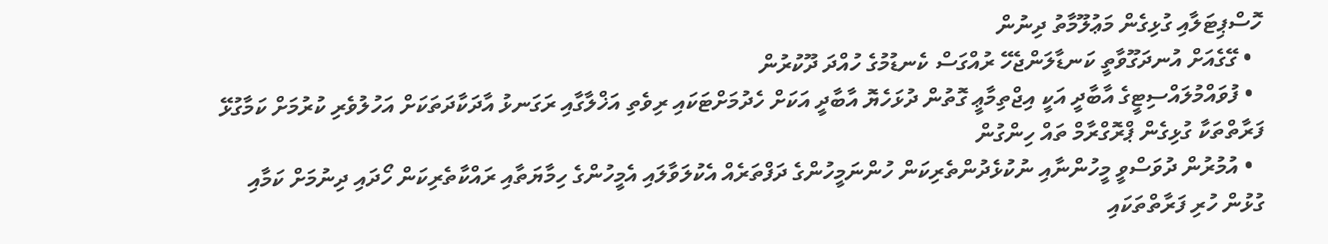ހޮސްޕިޓަލާއި ގުޅިގެން މަޢުލޫމާތު ދިނުން
  • ގޭގެއަށް އުނދަގޫވާތީ ކަނޑާލަންޖެހޭ ރުއްގަސް ކެނޑުމުގެ ހުއްދަ ދޫކުރުން
  • ފުވައްމުލައްސިޓީގެ އާބާދީ އަކީ އިޖްތިމާޢީ ގޮތުން ދުޅަހެޔޮ އާބާދީ އަކަށް ހެދުމަށްޓަކައި ރިވެތި އަޚްލާގާއި ރަގަނޅު އާދަކާދަތަކަށް އަހުލުވެރި ކުރުމަށް ކަމާގުޅޭ ފަރާތްތަކާ ގުޅިގެން ޕްރޮގްރާމް ތައް ހިންގުން
  • އުމުރުން ދުވަސްވީ މީހުންނާއި ނުކުޅެދުންތެރިކަން ހުންނަމީހުންގެ ދަފްތަރެއް އެކުލަވާލައި އެމީހުންގެ ހިމާޔަތާއި ރައްކާތެރިކަން ހޯދައި ދިނުމަށް ކަމާއި ގުޅުން ހުރި ފަރާތްތަކައި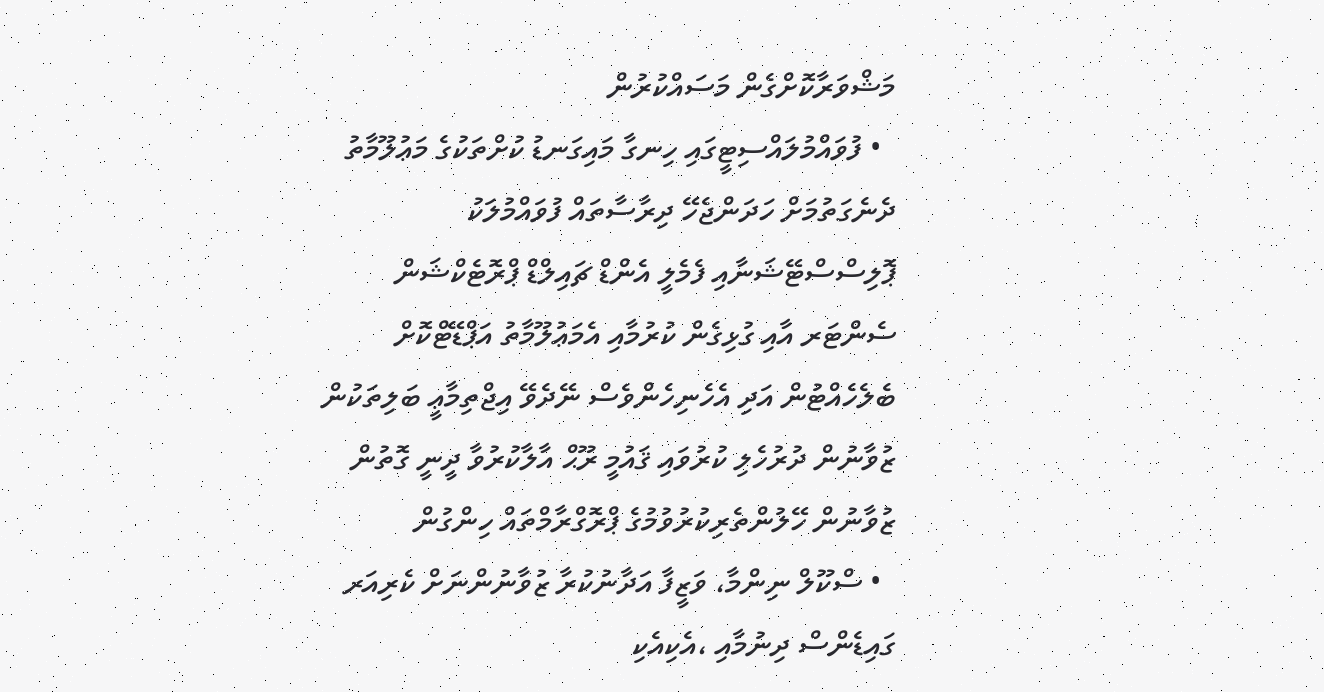މަޝްވަރާކޮށްގެން މަސައްކުރުން
  • ފުވައްމުލައްސިޓީގައި ހިނގާ މައިގަނޑު ކުށްތަކުގެ މަޢުލޫމާތު ދެނެގަތުމަށް ހަދަންޖެހޭ ދިރާސާތައް ފުވައްމުލަކު ޕޮލިސްސްޓޭޝަނާއި ފެމެލީ އެންޑް ޗައިލްޑް ޕްރޮޓެކްޝަން ސެންޓަރ އާއި ގުޅިގެން ކުރުމާއި އެމަޢުލޫމާތު އަޕްޑޭޓްކޮށް ބެލެހެއްޓުން އަދި އެހެނިހެންވެސް ނޭދެވޭ އިޖްތިމާޢީ ބަލިތަކުން ޒުވާނުން ދުރުހެލި ކުރުވައި ޤައުމީ ރޫޙް އާލާކުރުވާ ދީނީ ގޮތުން ޒުވާނުން ހޭލުންތެރިކުރުވުމުގެ ޕްރޮގްރާމްތައް ހިންގުން
  • ސްކޫލް ނިންމާ، ވަޒީފާ އަދާނުކުރާ ޒުވާނުންނަށް ކެރިއަރ ގައިޑެންސް ދިނުމާއި ،އެކިއެކި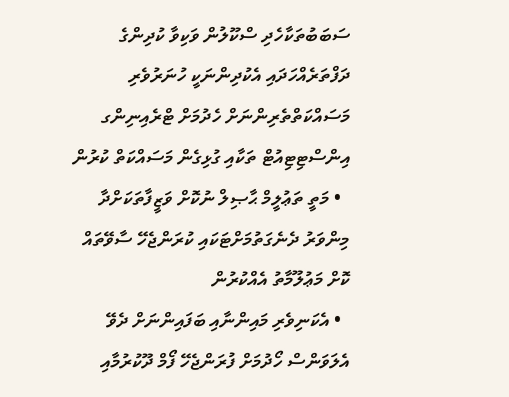ސަބަބުތަކާހެދި ސްކޫލުން ވަކިވާ ކުދިންގެ ދަފްތަރެއްހަދައި އެކުދިންނަކީ ހުނަރުވެރި މަސައްކަތްތެރިންނަށް ހެދުމަށް ޓްރެއިނިންގ އިންސްޓިޓިއުޓް ތަކާއި ގުޅިގެން މަސައްކަތް ކުރުން
  • މަތީ ތަޢުލީމް ޙާޞިލް ނުކޮށް ވަޒީފާތަކަށްދާ މިންވަރު ދެނެގަތުމަށްޓަކައި ކުރަންޖެހޭ ސާވޭތައް ކޮށް މަޢުލޫމާތު އެއްކުރުން
  • އެކަނިވެރި މައިންނާއި ބަފައިންނަށް ދެވޭ އެލަވަންސް ހޯދުމަށް ފުރަންޖެހޭ ފޯމް ދޫކުރުމާއި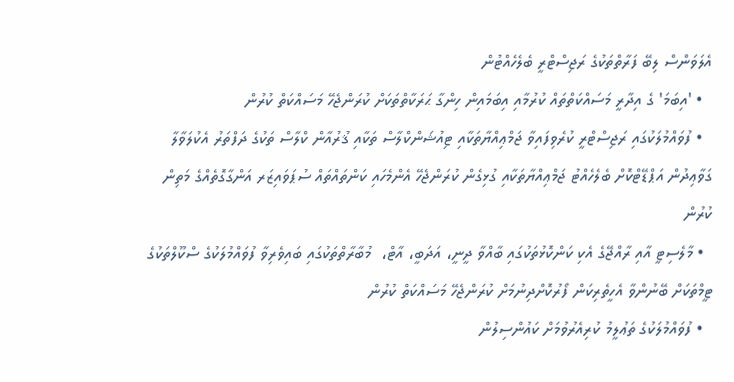އެލަވަންސް ލިބޭ ފަރާތްތަކުގެ ރަޖިސްޓްރީ ބެލެހެއްޓުން
  • 'އިބަމަ' ގެ އިދާރީ މަސައްކަތްތައް ކުރުމާއި އިބަމައިން ހިންގާ ޙަރަކާތްތަކަށް ކުރަންޖެހޭ މަސައްކަތް ކުރުން
  • ފުވައްމުލަކުގައި ރަޖިސްޓްރީ ކުރެވިފައިވާ ޖަމްޢިއްޔާތަކާއި ޓިއުޝަންކްލާސް ތަކާއި ޤުރުއާން ކްލާސް ތަކުގެ ދަފްތަރު އެކުލަވާލާ ގަވާޢިދުން އަޕްޑޭޓްކޮށް ބެލެހެއްޓު ޖަމްޢިއްޔާތަކާއި ގުޅިގެން ކުރަންޖެހޭ އެންމެހައި ކަންތައްތައް ސުޕަވައިޒަރ އަންގާގޮތެއްގެ މަތިން ކުރުން
  • މާލެސިޓީ އާއި ރާއްޖޭގެ އެކި ކަންކޮޅުތަކުގައި ބާއްވާ ދީނީ، އަދަބީ، އާޓް،  މުބާރާތްތަކުގައި ބައިވެރިވާ ފުވައްމުލަކުގެ ސްކޫލްތަކުގެ ޓީމްތަކަށް ބޭނުންވާ އެހީތެރިކަން ފޯރުކޮށްދިނުމަށް ކުރަންޖެހޭ މަސައްކަތް ކުރުން
  • ފުވައްމުލަކުގެ ތަޢުލީމު ކުރިއެރުވުމަށް ކައުންސިލުން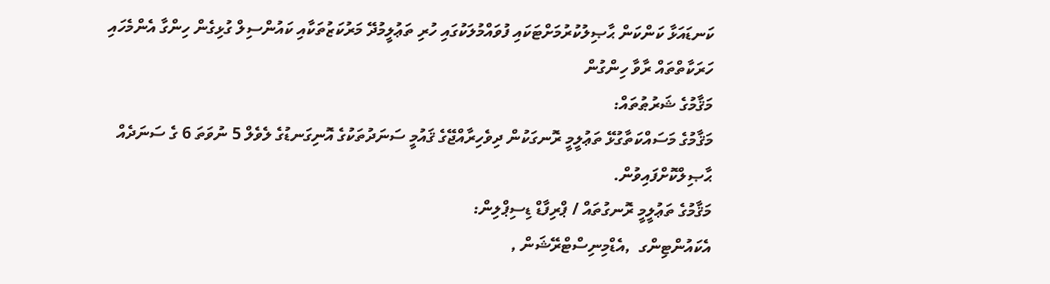ކަނޑައަޅާ ކަންކަން ޙާޞިލުކުރުމަށްޓަކައި ފުވައްމުލަކުގައި ހުރި ތަޢުލީމުދޭ މަރުކަޒުތަކާއި ކައުންސިލް ގުޅިގެން ހިންގާ އެންމެހައި ހަރަކާތްތައް ރާވާ ހިންގުން
މަޤާމުގެ ޝަރުޠުތައް:
މަޤާމުގެ މަސައްކަތާގުޅޭ ތަޢުލީމީ ރޮނގަކުން ދިވެހިރާއްޖޭގެ ޤައުމީ ސަނަދުތަކުގެ އޮނިގަނޑުގެ ލެވެލް 5 ނުވަތަ 6 ގެ ސަނަދެއް ޙާޞިލްކޮށްފައިވުން.
މަޤާމުގެ ތަޢުލީމީ ރޮނގުތައް / ޕްރިފާޑް ޑިސިޕްލިން:
އެކައުންޓިންގ  ,އެޑްމިނިސްޓްރޭޝަން ,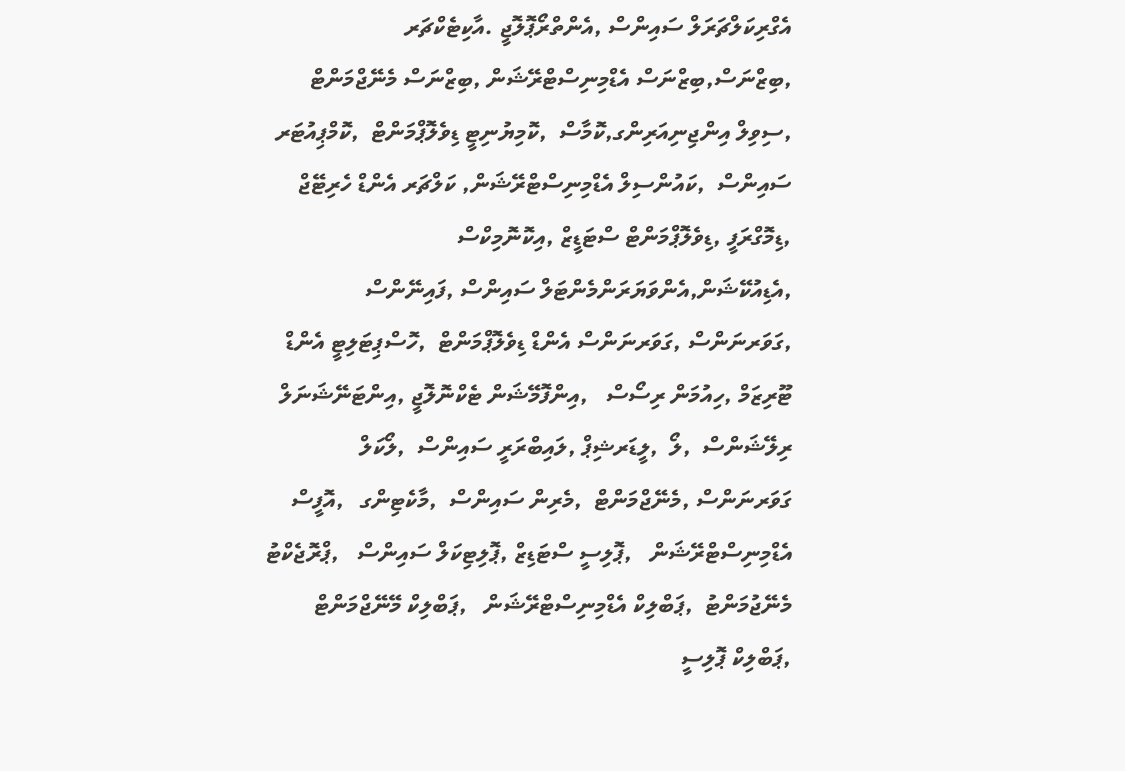އެގްރިކަލްޗަރަލް ސައިންސް ,އެންތްރޯޕޮލޮޖީ .އާކިޓެކްޗަރ ,ބިޒްނަސް,ބިޒްނަސް އެޑްމިނިސްޓްރޭޝަން ,ބިޒްނަސް މެނޭޖްމަންޓް ,ސިވިލް އިންޖިނިއަރިންގ,ކޮމާސް  ,ކޮމިޔުނިޓީ ޑިވެލޮޕްމަންޓް  ,ކޮމްޕިއުޓަރ ސައިންސް  ,ކައުންސިލް އެޑްމިނިސްޓްރޭޝަން, ކަލްޗަރ އެންޑް ހެރިޓޭޖް ,ޑިމޮގްރަފީ ,ޑިވެލޮޕްމަންޓް ސްޓަޑީޒް ,އިކޮނޮމިކްސް ,އެޑިއުކޭޝަން,އެންވަޔަރަންމެންޓަލް ސައިންސް ,ފައިނޭންސް  ,ގަވަރނަންސް ,ގަވަރނަންސް އެންޑް ޑިވެލޮޕްމަންޓް  ,ހޮސްޕިޓަލިޓީ އެންޑް ޓޫރިޒަމް ,ހިއުމަން ރިސޯސް   ,އިންފޮމޭޝަން ޓެކްނޮލޮޖީ ,އިންޓަނޭޝަނަލް ރިލޭޝަންސް  ,ލޯ  ,ލީޑަރޝިޕް ,ލައިބްރަރީ ސައިންސް  ,ލޯކަލް ގަވަރނަންސް ,މެނޭޖްމަންޓް  ,މެރިން ސައިންސް  ,މާކެޓިންގ   ,އޮފީސް އެޑްމިނިސްޓްރޭޝަން   ,ޕޮލިސީ ސްޓަޑިޒް ,ޕޮލިޓިކަލް ސައިންސް   ,ޕްރޮޖެކްޓު މެނޭޖުމަންޓު  ,ޕަބްލިކް އެޑްމިނިސްޓްރޭޝަން   ,ޕަބްލިކް މޭނޭޖްމަންޓް  ,ޕަބްލިކް ޕޮލިސީ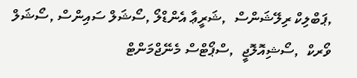,ޕަބްލިކް ރިލޭޝަންސް  ,ޝަރީޢާ އެންޑްލޯ ,ސޯޝަލް ސައިންސް ,ސޯޝަލް ވޯރކް  ,ސޯޝިއޮލޮޖީ  ,ސްޕޯޓްސް މެނޭޖްމަންޓް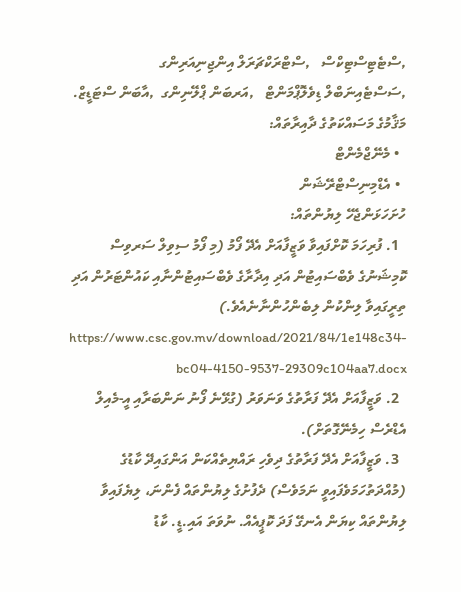,ސްޓެޓިސްޓިކްސް   ,ސްޓްރަކްޗަރަލް އިންޖިނިއަރިންގ   ,ސަސްޓެއިނަބްލް ޑިވެލޮޕްމަންޓް   ,އަރބަން ޕްލޭނިންގ  ,އާބަން ސްޓަޑީޒް.
މަޤާމުގެ މަސައްކަތުގެ ދާއިރާތައް:
  • މެނޭޖްމެންޓް
  • އެޑްމިނިސްޓްރޭޝަން
ހުށަހަޅަންޖެހޭ ލިޔުންތައް:
  1. ފުރިހަމަ ކޮށްފައިވާ ވަޒީފާއަށް އެދޭ ފޯމު (މި ފޯމު ސިވިލް ސަރވިސް ކޮމިޝަނުގެ ވެބްސައިޓުން އަދި އިދާރާގެ ވެބްސައިޓުންނާއި ކައުންޓަރުން އަދި ތިރީގައިވާ ލިންކުން ލިބެންހުންނާނެއެވެ.)  https://www.csc.gov.mv/download/2021/84/1e148c34-bc04-4150-9537-29309c104aa7.docx
  2. ވަޒީފާއަށް އެދޭ ފަރާތުގެ ވަނަވަރު (ގުޅޭނެ ފޯނު ނަންބަރާއި އީ-މެއިލް އެޑްރެސް ހިމެނޭގޮތަށް).
  3. ވަޒީފާއަށް އެދޭ ފަރާތުގެ ދިވެހި ރައްޔިތެއްކަން އަންގައިދޭ ކާޑުގެ (މުއްދަތުހަމަވެފައިވީ ނަމަވެސް) ދެފުށުގެ ލިޔުންތައް ފެންނަ، ލިޔެފައިވާ ލިޔުންތައް ކިޔަން އެނގޭ ފަދަ ކޮޕީއެއް. ނުވަތަ އައި.ޑީ. ކާޑު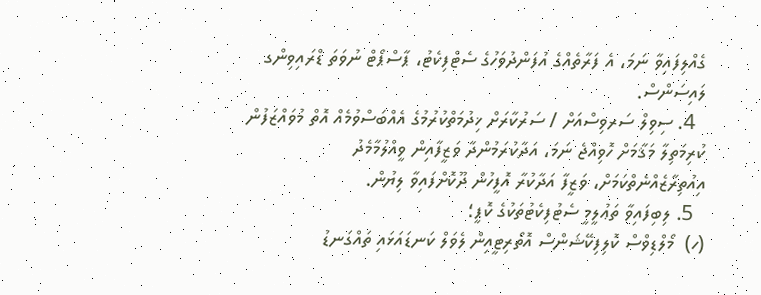ގެއްލިފައިވާ ނަމަ، އެ ފަރާތެއްގެ އުފަންދުވަހުގެ ސެޓްފިކެޓު، ޕާސްޕޯޓް ނުވަތަ ޑްރައިވިންގ ލައިސަންސް.
  4. ސިވިލް ސަރވިސްއަށް / ސަރުކާރަށް ޚިދުމަތްކުރުމުގެ އެއްބަސްވުމެއް އޮތް މުވައްޒަފުން ކުރިމަތިލާ މަޤާމަށް ހޮވިއްޖެ ނަމަ، އަދާކުރަމުންދާ ވަޒީފާއިން ވީއްލުމާމެދު އިއުތިރާޒެއްނެތްކަމަށް، ވަޒީފާ އަދާކުރާ އޮފީހުން ދޫކޮށްފައިވާ ލިޔުން.
  5. ލިބިފައިވާ ތަޢުލީމީ ސެޓުފިކެޓުތަކުގެ ކޮޕީ؛
(ހ)  މޯލްޑިވްސް ކޮލިފިކޭޝަންސް އޮތޯރިޓީއިން ލެވަލް ކަނޑައަޅައި ތައްގަނޑު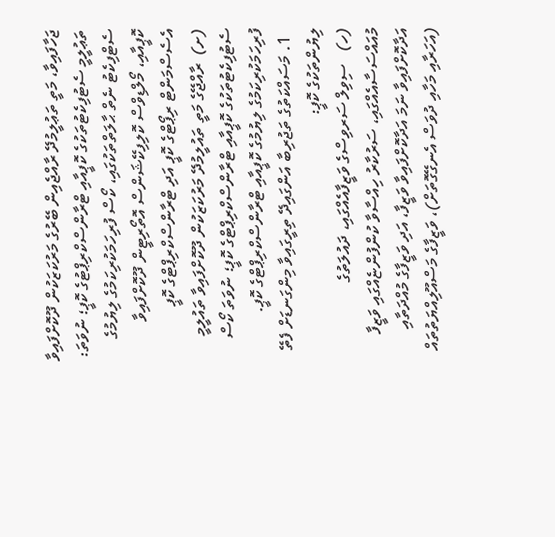ޖަހާފައިވާ، މަތީ ތަޢުލީމުދޭ ރާއްޖެއިން ބޭރުގެ މަރުކަޒަކުން ދޫކޮށްފައިވާ ތަޢުލީމީ ސެޓުފިކެޓުތަކުގެ ކޮޕީއާއި ޓްރާންސްކްރިޕްޓުގެ ކޮޕީ؛ ނުވަތަ: ސެޓްފިކެޓު ނެތް ޙާލަތްތަކުގައި، ކޯސް ފުރިހަމަކުރިކަމުގެ ލިޔުމުގެ ކޮޕީއާއި، މޯލްޑިވްސް ކޮލިފިކޭޝަންސް އޮތޯރިޓީން ދޫކޮށްފައިވާ އެސެސްމަންޓް ރިޕޯޓްގެ ކޮޕީ އަދި ޓްރާންސްކްރިޕްޓްގެ ކޮޕީ
(ށ)  ރާއްޖޭގެ މަތީ ތައުލީމުދޭ މަރުކަޒަކުން ދޫކޮށްފައިވާ ތައުލީމީ ސެޓުފިކެޓުތަކުގެ ކޮޕީއާއި ޓްރާންސްކްރިޕްޓްގެ ކޮޕީ؛ ނުވަތަ ކޯސް ފުރިހަމަކުރިކަމުގެ ލިޔުމުގެ ކޮޕީއާއި ޓްރާންސްކްރިޕްޓްގެ ކޮޕީ.
  1. މަސައްކަތުގެ ތަޖުރިބާ އަންގައިދޭ ތިރީގައިވާ މިންގަނޑަށް ފެތޭ ލިޔުންތަކުގެ ކޮޕީ:
(ހ)   ސިވިލް ސަރވިސްގެ ވަޒީފާއެއްގައި، ދައުލަތުގެ މުއައްސަސާއެއްގައި، ސަރުކާރު ހިއްސާވާ ކުންފުންޏެއްގައި ވަޒީފާ އަދާކޮށްފައިވާ ނަމަ އަދާކޮށްފައިވާ ވަޒީފާ، އަދި ވަޒީފާގެ މުއްދަތާއި (އަހަރާއި މަހާއި ދުވަސް އެނގޭގޮތަށް)، ވަޒީފާގެ މަސްއޫލިއްޔަތުތައް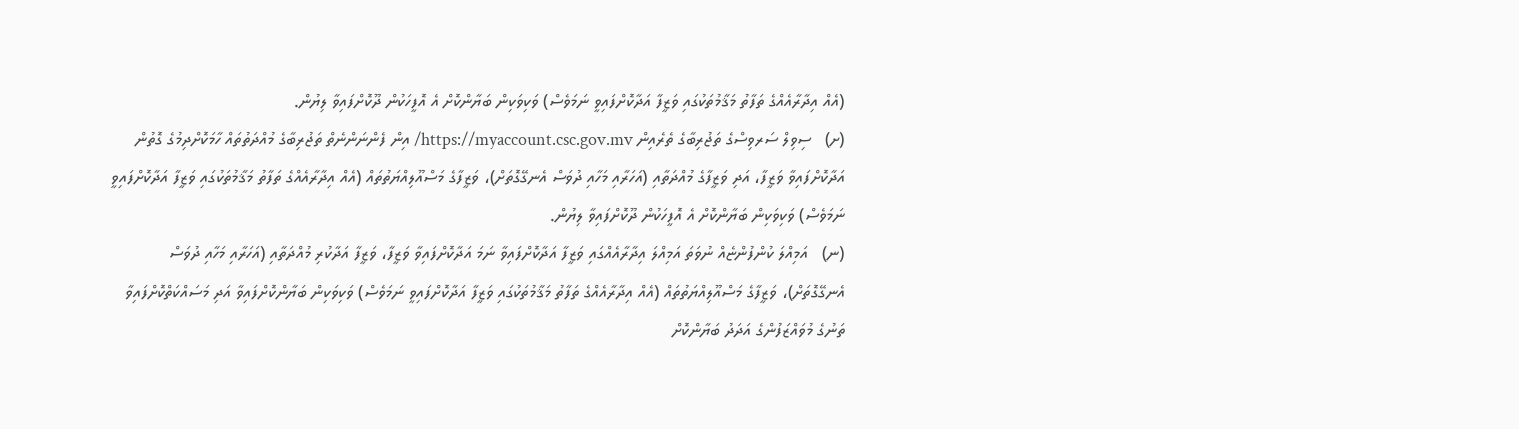(އެއް އިދާރާއެއްގެ ތަފާތު މަޤާމުތަކުގައި ވަޒީފާ އަދާކޮށްފައިވީ ނަމަވެސް) ވަކިވަކިން ބަޔާންކޮށް އެ އޮފީހަކުން ދޫކޮށްފައިވާ ލިޔުން.
(ށ)   ސިވިލް ސަރވިސްގެ ތަޖުރިބާގެ ތެރެއިން https://myaccount.csc.gov.mv/ އިން ފެންނަންނެތް ތަޖުރިބާގެ މުއްދަތުތައް ހާމަކޮށްދިމުގެ ގޮތުން އަދާކޮށްފައިވާ ވަޒީފާ، އަދި ވަޒީފާގެ މުއްދަތާއި (އަހަރާއި މަހާއި ދުވަސް އެނގޭގޮތަށް)، ވަޒީފާގެ މަސްއޫލިއްޔަތުތައް (އެއް އިދާރާއެއްގެ ތަފާތު މަޤާމުތަކުގައި ވަޒީފާ އަދާކޮށްފައިވީ ނަމަވެސް) ވަކިވަކިން ބަޔާންކޮށް އެ އޮފީހަކުން ދޫކޮށްފައިވާ ލިޔުން.
(ނ)   އަމިއްލަ ކުންފުންޏެއް ނުވަތަ އަމިއްލަ އިދާރާއެއްގައި ވަޒީފާ އަދާކޮށްފައިވާ ނަމަ އަދާކޮށްފައިވާ ވަޒީފާ، ވަޒީފާ އަދާކުރި މުއްދަތާއި (އަހަރާއި މަހާއި ދުވަސް އެނގޭގޮތަށް)، ވަޒީފާގެ މަސްއޫލިއްޔަތުތައް (އެއް އިދާރާއެއްގެ ތަފާތު މަޤާމުތަކުގައި ވަޒީފާ އަދާކޮށްފައިވީ ނަމަވެސް) ވަކިވަކިން ބަޔާންކޮށްފައިވާ އަދި މަސައްކަތްކޮށްފައިވާ ތަނުގެ މުވައްޒަފުންގެ އަދަދު ބަޔާންކޮށް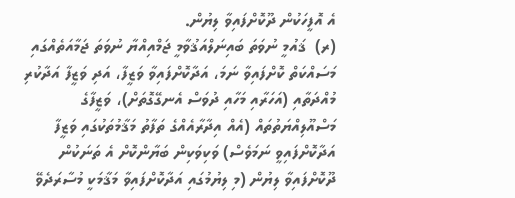އެ އޮފީހަކުން ދޫކޮށްފައިވާ ލިޔުން.
(ރ)  ޤައުމީ ނުވަތަ ބައިނަލްއަޤުވާމީ ޖަމްއިއްޔާ ނުވަތަ ޖަމާއަތެއްގައި މަސައްކަތް ކޮށްފައިވާ ނަމަ، އަދާކޮށްފައިވާ ވަޒީފާ، އަދި ވަޒީފާ އަދާކުރި މުއްދަތާއި (އަހަރާއި މަހާއި ދުވަސް އެނގޭގޮތަށް)، ވަޒީފާގެ މަސްއޫލިއްޔަތުތައް (އެއް އިދާރާއެއްގެ ތަފާތު މަޤާމުތަކުގައި ވަޒީފާ އަދާކޮށްފައިވީ ނަމަވެސް) ވަކިވަކިން ބަޔާންކޮށް އެ ތަނަކުން ދޫކޮށްފައިވާ ލިޔުން (މި ލިޔުމުގައި އަދާކޮށްފައިވާ މަޤާމަކީ މުސާރަދެވޭ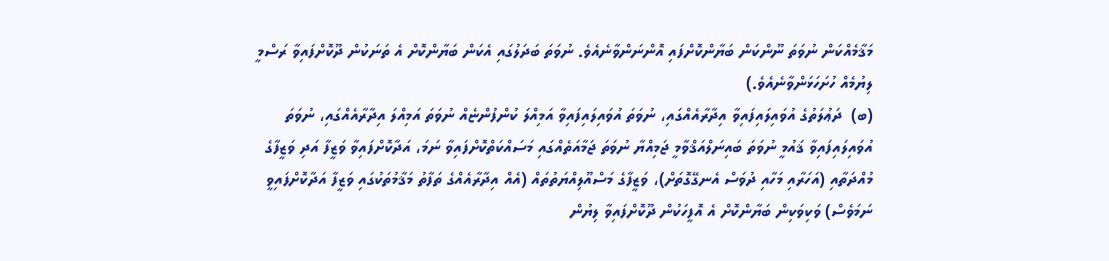މަޤާމެއްކަން ނުވަތަ ނޫންކަން ބަޔާންކޮށްފައި އޮންނަންވާނެއެވެ. ނުވަތަ ބަދަލުގައި އެކަން ބަޔާންކޮށް އެ ތަނަކުން ދޫކޮށްފައިވާ ރަސްމީ ލިޔުމެއް ހުށަހަޅަންވާނެއެވެ.)
(ބ)  ދަޢުލަތުގެ އުވައިލައިފައިވާ އިދާރާއެއްގައި، ނުވަތަ އުވައިލައިފައިވާ އަމިއްލަ ކުންފުންޏެއް ނުވަތަ އަމިއްލަ އިދާރާއެއްގައި، ނުވަތަ އުވައިލައިފައިވާ ޤައުމީ ނުވަތަ ބައިނަލްއަޤްވާމީ ޖަމިއްޔާ ނުވަތަ ޖަމާއަތެއްގައި މަސައްކަތްކޮށްފައިވާ ނަމަ، އަދާކޮށްފައިވާ ވަޒީފާ އަދި ވަޒީފާގެ މުއްދަތާއި (އަހަރާއި މަހާއި ދުވަސް އެނގޭގޮތަށް)، ވަޒީފާގެ މަސްއޫލިއްޔަތުތައް (އެއް އިދާރާއެއްގެ ތަފާތު މަޤާމުތަކުގައި ވަޒީފާ އަދާކޮށްފައިވީ ނަމަވެސް) ވަކިވަކިން ބަޔާންކޮށް އެ އޮފީހަކުން ދޫކޮށްފައިވާ ލިޔުން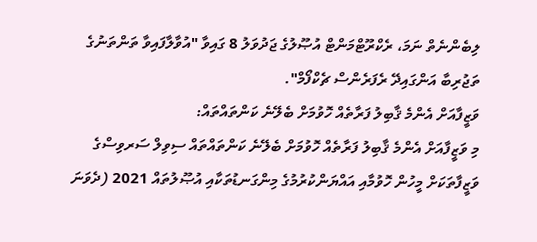ލިބެންނެތް ނަމަ، ރެކްރޫޓްމަންޓް އުޞޫލުގެ ޖަދުވަލު 8 ގައިވާ "އުވާލާފައިވާ ތަންތަނުގެ ތަޖުރިބާ އަންގައިދޭ ރެފަރެންސް ޗެކްފޯމް".
ވަޒީފާއަށް އެންމެ ޤާބިލު ފަރާތެއް ހޮވުމަށް ބެލޭނެ ކަންތައްތައް:
މި ވަޒީފާއަށް އެންމެ ޤާބިލު ފަރާތެއް ހޮވުމަށް ބެލޭނެ ކަންތައްތައް ސިވިލް ސަރވިސްގެ ވަޒީފާތަކަށް މީހުން ހޮވުމާއި އައްޔަންކުރުމުގެ މިންގަނޑުތަކާއި އުޞޫލުތައް 2021 (ދެވަނަ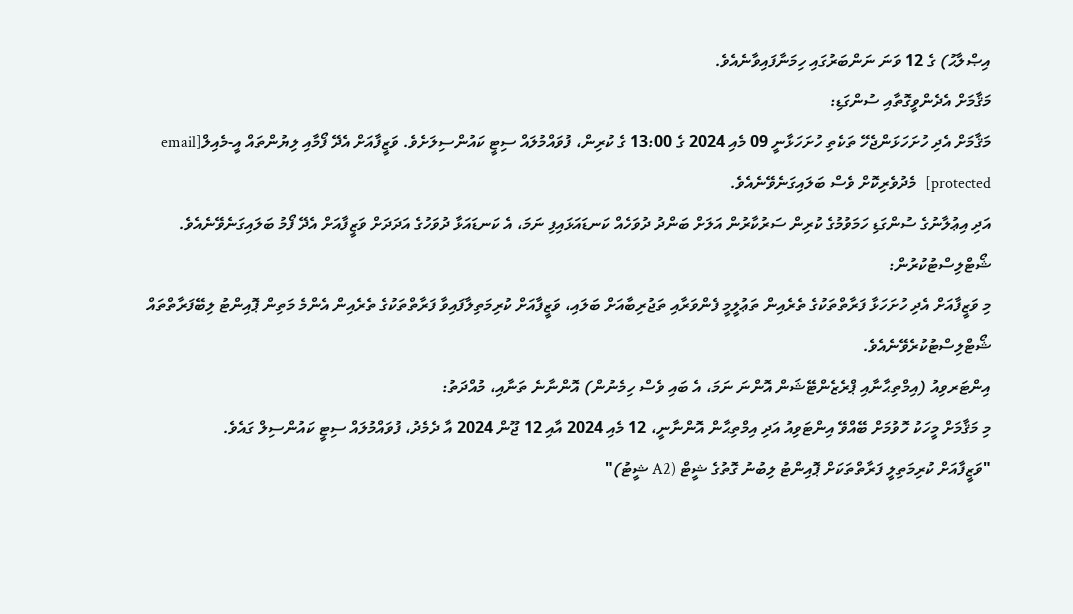އިޞްލާޙު) ގެ 12 ވަނަ ނަންބަރުގައި ހިމަނާފައިވާނެއެވެ.
މަޤާމަށް އެދެންވީގޮތާއި ސުންގަޑި:
މަޤާމަށް އެދި ހުށަހަޅަންޖެހޭ ތަކެތި ހުށަހަޅާނީ 09 މެއި 2024 ގެ 13:00 ގެ ކުރިން، ފުވައްމުލައް ސިޓީ ކައުންސިލަށެވެ. ވަޒީފާއަށް އެދޭ ފޯމާއި ލިޔުންތައް އީ-މެއިލް[email protected]  މެދުވެރިކޮށް ވެސް ބަލައިގަނެވޭނެއެވެ.
އަދި އިޢުލާނުގެ ސުންގަޑި ހަމަވުމުގެ ކުރިން ސަރުކާރުން އަލަށް ބަންދު ދުވަހެއް ކަނޑައަޅައިފި ނަމަ، އެ ކަނޑައަޅާ ދުވަހުގެ އަދަދަށް ވަޒީފާއަށް އެދޭ ފޯމު ބަލައިގަނެވޭނެއެވެ.
ޝޯޓްލިސްޓުކުރުން:
މި ވަޒީފާއަށް އެދި ހުށަހަޅާ ފަރާތްތަކުގެ ތެރެއިން ތަޢުލީމީ ފެންވަރާއި ތަޖުރިބާއަށް ބަލައި، ވަޒީފާއަށް ކުރިމަތިލާފައިވާ ފަރާތްތަކުގެ ތެރެއިން އެންމެ މަތިން ޕޮއިންޓު ލިބޭފަރާތްތައް ޝޯޓްލިސްޓުކުރެވޭނެއެވެ.
އިންޓަރވިއު (އިމްތިޙާނާއި ޕްރެޒެންޓޭޝަން އޮންނަ ނަމަ، އެ ބައި ވެސް ހިމެނުން) އޮންނާނެ ތަނާއި، މުއްދަތު:
މި މަޤާމަށް މީހަކު ހޮވުމަށް ބޭއްވޭ އިންޓަވިއު އަދި އިމްތިޙާން އޮންނާނީ، 12 މެއި 2024 އާއި 12 ޖޫން 2024 އާ ދެމެދު، ފުވައްމުލައް ސިޓީ ކައުންސިލް ގައެވެ.
"ވަޒީފާއަށް ކުރިމަތިލީ ފަރާތްތަކަށް ޕޮއިންޓު ލިބުނު ގޮތުގެ ޝީޓް (A2 ޝީޓު)"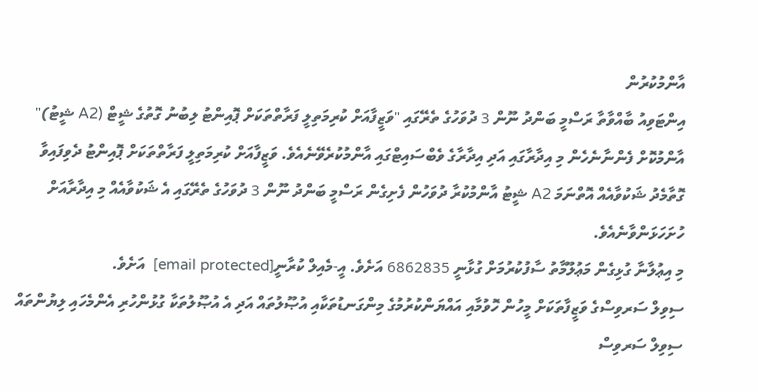އާންމުކުރުން
އިންޓަވިއު ބާއްވާތާ ރަސްމީ ބަންދު ނޫން 3 ދުވަހުގެ ތެރޭގައި "ވަޒީފާއަށް ކުރިމަތިލީ ފަރާތްތަކަށް ޕޮއިންޓު ލިބުނު ގޮތުގެ ޝީޓް (A2 ޝީޓު)" އާންމުކޮށް ފެންނާނެހެން މި އިދާރާގައި އަދި އިދާރާގެ ވެބްސައިޓްގައި އާންމުކުރެވޭނެއެވެ. ވަޒީފާއަށް ކުރިމަތިލީ ފަރާތްތަކަށް ޕޮއިންޓު ދެވިފައިވާ ގޮތާމެދު ޝަކުވާއެއް އޮތްނަމަ A2 ޝީޓު އާންމުކުރާ ދުވަހުން ފެށިގެން ރަސްމީ ބަންދު ނޫން 3 ދުވަހުގެ ތެރޭގައި އެ ޝަކުވާއެއް މި އިދާރާއަށް ހުށަހަޅަންވާނެއެވެ.
މި އިޢުލާނާ ގުޅިގެން މަޢުލޫމާތު ސާފުކުރުމަށް ގުޅާނީ 6862835 އަށެވެ. އީ-މެއިލް ކުރާނީ[email protected]  އަށެވެ.
ސިވިލް ސަރވިސްގެ ވަޒީފާތަކަށް މީހުން ހޮވުމާއި އައްޔަންކުރުމުގެ މިންގަނޑުތަކާއި އުޞޫލުތައް އަދި އެ އުޞޫލުތަކާ ގުޅުންހުރި އެންމެހައި ލިޔުންތައް ސިވިލް ސަރވިސް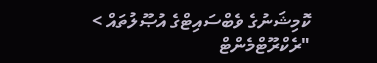ކޮމިޝަނުގެ ވެބްސައިޓްގެ އުޞޫލުތައް > "ރެކްރޫޓްމެންޓް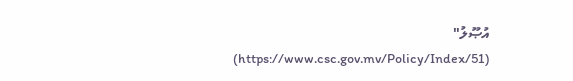އުޞޫލު" (https://www.csc.gov.mv/Policy/Index/51)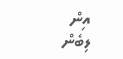އިން ލިބެން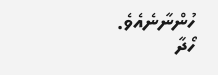ހުންނާނެއެވެ.
ހޯދާ